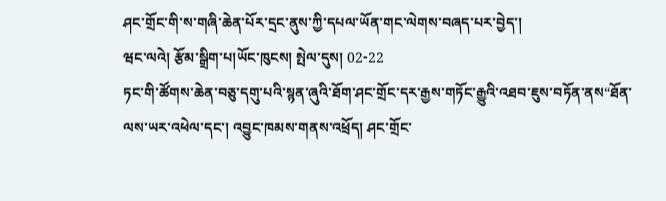ཤང་གྲོང་གི་ས་གཞི་ཆེན་པོར་དྲང་ནུས་ཀྱི་དཔལ་ཡོན་གང་ལེགས་བཞད་པར་བྱེད་།
ཝང་ལའེ། རྩོམ་སྒྲིག་པ།ཡོང་ཁུངས། སྤེལ་དུས། 02-22
ཏང་གི་ཚོགས་ཆེན་བཅུ་དགུ་པའི་སྙན་ཞུའི་ཐོག་ཤང་གྲོང་དར་རྒྱས་གཏོང་རྒྱུའི་འཐབ་ཇུས་བཏོན་ནས“ཐོན་ལས་ཡར་འཕེལ་དང་། འབྱུང་ཁམས་གནས་འཕྲོད། ཤང་གྲོང་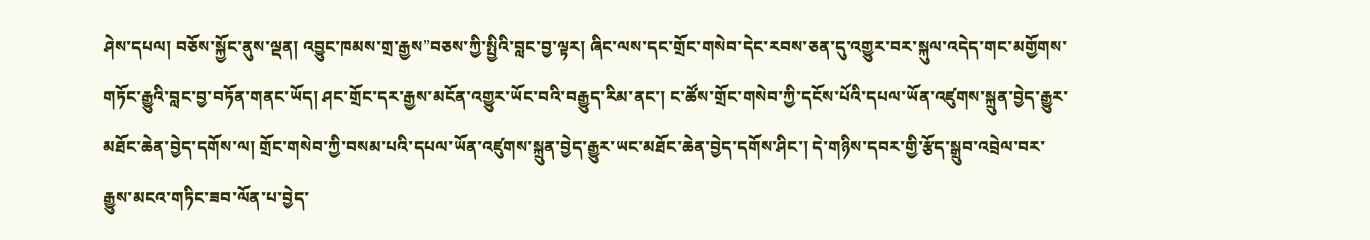ཤེས་དཔལ། བཅོས་སྐྱོང་ནུས་ལྡན། འབྱུང་ཁམས་གྲ་རྒྱས”བཅས་ཀྱི་སྤྱིའི་བླང་བྱ་ལྟར། ཞིང་ལས་དང་གྲོང་གསེབ་དེང་རབས་ཅན་དུ་འགྱུར་བར་སྐུལ་འདེད་གང་མགྱོགས་གཏོང་རྒྱུའི་བླང་བྱ་བཏོན་གནང་ཡོད། ཤང་གྲོང་དར་རྒྱས་མངོན་འགྱུར་ཡོང་བའི་བརྒྱུད་རིམ་ནང་། ང་ཚོས་གྲོང་གསེབ་ཀྱི་དངོས་པོའི་དཔལ་ཡོན་འཛུགས་སྐྲུན་བྱེད་རྒྱུར་མཐོང་ཆེན་བྱེད་དགོས་ལ། གྲོང་གསེབ་ཀྱི་བསམ་པའི་དཔལ་ཡོན་འཛུགས་སྐྲུན་བྱེད་རྒྱུར་ཡང་མཐོང་ཆེན་བྱེད་དགོས་ཤིང་། དེ་གཉིས་དབར་གྱི་རྩོད་སྒྲུབ་འབྲེལ་བར་རྒྱུས་མངའ་གཏིང་ཟབ་ལོན་པ་བྱེད་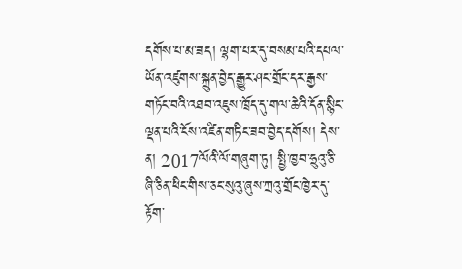དགོས་པ་མ་ཟད། ལྷག་པར་དུ་བསམ་པའི་དཔལ་ཡོན་འཛུགས་སྐྲུན་བྱེད་རྒྱུར་ཤང་གྲོང་དར་རྒྱས་གཏོང་བའི་འཐབ་འཇུས་ཁྲོད་དུ་གལ་ཆེའི་དོན་སྙིང་ལྡན་པའི་ངོས་འཛིན་གཏིང་ཟབ་བྱེད་དགོས། དེས་ན། 2017ལོའི་ལོ་གཞུག་ཏུ། སྤྱི་ཁྱབ་ཧྲུའུ་ཅི་ཞི་ཅིན་ཕིང་གིས་ཅང་སུའུ་ཞུས་ཀྲའུ་གྲོང་ཁྱེར་དུ་རྟོག་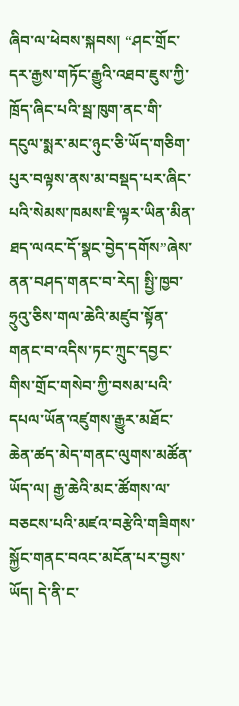ཞིབ་ལ་ཕེབས་སྐབས། “ཤང་གྲོང་དར་རྒྱས་གཏོང་རྒྱུའི་འཐབ་ཇུས་ཀྱི་ཁྲོད་ཞིང་པའི་སྦ་ཁུག་ནང་གི་དངུལ་སྨར་མང་ཉུང་ཅི་ཡོད་གཅིག་པུར་བལྟས་ནས་མ་བསྡད་པར་ཞིང་པའི་སེམས་ཁམས་ཇི་ལྟར་ཡིན་མིན་ཐད་ལའང་དོ་སྣང་བྱེད་དགོས”ཞེས་ནན་བཤད་གནང་བ་རེད། སྤྱི་ཁྱབ་ཧྲུའུ་ཅིས་གལ་ཆེའི་མཛུབ་སྟོན་གནང་བ་འདིས་ཏང་ཀྲུང་དབྱང་གིས་གྲོང་གསེབ་ཀྱི་བསམ་པའི་དཔལ་ཡོན་འཛུགས་རྒྱུར་མཐོང་ཆེན་ཚད་མེད་གནང་ལུགས་མཚོན་ཡོད་ལ། རྒྱ་ཆེའི་མང་ཚོགས་ལ་བཅངས་པའི་མཛའ་བརྩེའི་གཟིགས་སྐྱོང་གནང་བའང་མངོན་པར་བྱས་ཡོད། དེ་ནི་ང་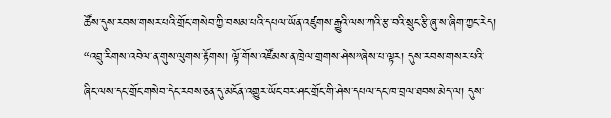ཚོས་དུས་རབས་གསར་པའི་གྲོང་གསེབ་ཀྱི་བསམ་པའི་དཔལ་ཡོན་འཛུགས་རྒྱུའི་ལས་ཀའི་རྩ་བའི་སྲུང་རྩི་ཞུ་ས་ཞིག་ཀྱང་རེད།
“འབྲུ་རིགས་འབེལ་ན་གུས་ལུགས་རྟོགས། ལྟོ་གོས་འཛོམས་ན་ཁྲེལ་གྲགས་ཤེས”ཞེས་པ་ལྟར། དུས་རབས་གསར་པའི་ཞིང་ལས་དང་གྲོང་གསེབ་དེང་རབས་ཅན་དུ་མངོན་འགྱུར་ཡོང་བར་ཤང་གྲོང་གི་ཤེས་དཔལ་དང་ཁ་བྲལ་ཐབས་མེད་ལ། དུས་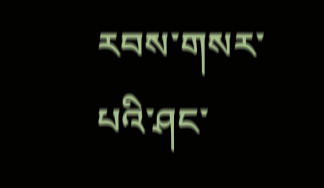རབས་གསར་པའི་ཤང་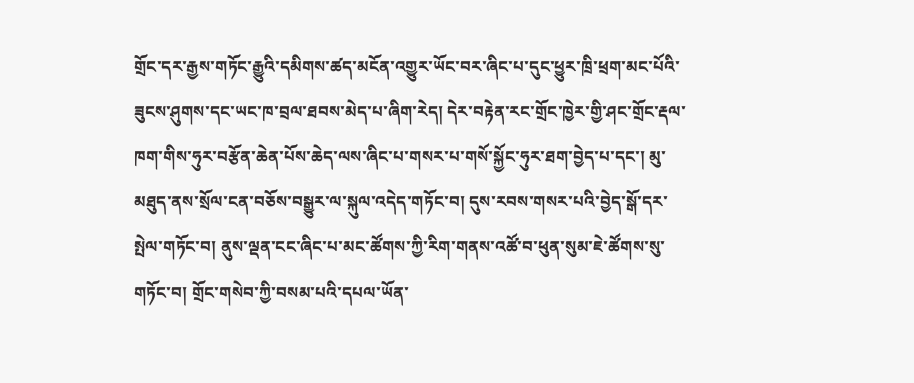གྲོང་དར་རྒྱས་གཏོང་རྒྱུའི་དམིགས་ཚད་མངོན་འགྱུར་ཡོང་བར་ཞིང་པ་དུང་ཕྱུར་ཁྲི་ཕྲག་མང་པོའི་ཟུངས་ཤུགས་དང་ཡང་ཁ་བྲལ་ཐབས་མེད་པ་ཞིག་རེད། དེར་བརྟེན་རང་གྲོང་ཁྱེར་གྱི་ཤང་གྲོང་རྡལ་ཁག་གིས་ཧུར་བརྩོན་ཆེན་པོས་ཆེད་ལས་ཞིང་པ་གསར་པ་གསོ་སྐྱོང་ཧུར་ཐག་བྱེད་པ་དང་། མུ་མཐུད་ནས་སྲོལ་ངན་བཅོས་བསྒྱུར་ལ་སྐུལ་འདེད་གཏོང་བ། དུས་རབས་གསར་པའི་བྱེད་སྒོ་དར་སྤེལ་གཏོང་བ། ནུས་ལྡན་ངང་ཞིང་པ་མང་ཚོགས་ཀྱི་རིག་གནས་འཚོ་བ་ཕུན་སུམ་ཇེ་ཚོགས་སུ་གཏོང་བ། གྲོང་གསེབ་ཀྱི་བསམ་པའི་དཔལ་ཡོན་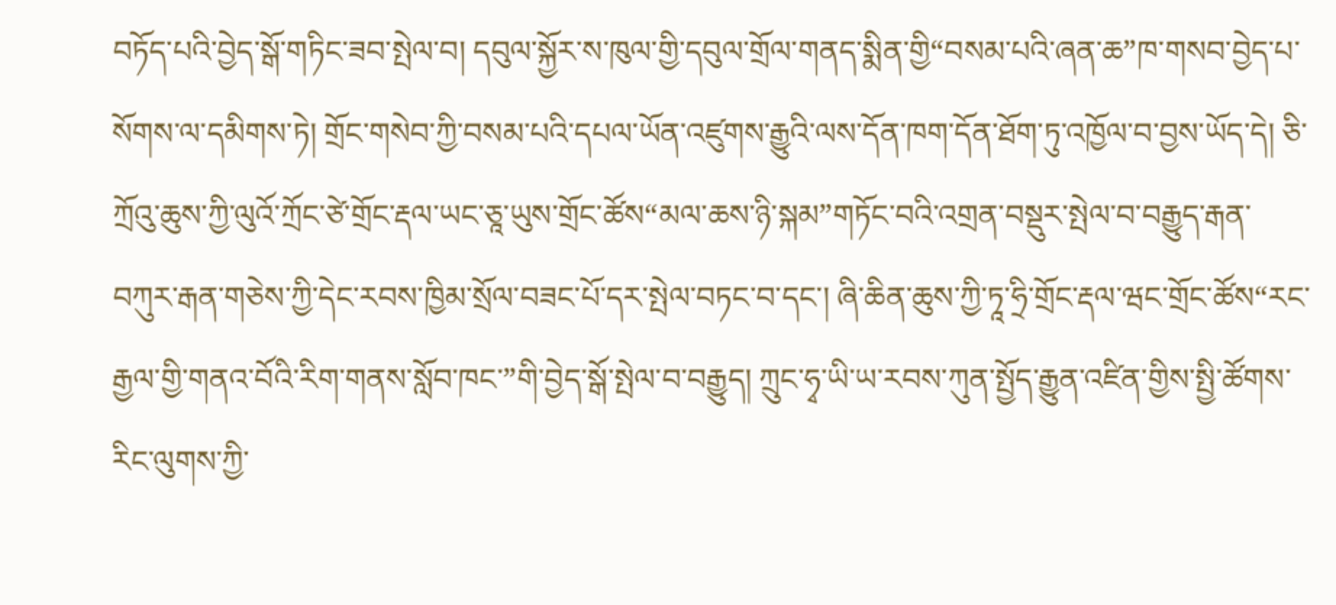བཏོད་པའི་བྱེད་སྒོ་གཏིང་ཟབ་སྤེལ་བ། དབུལ་སྐྱོར་ས་ཁུལ་གྱི་དབུལ་གྲོལ་གནད་སྨིན་གྱི“བསམ་པའི་ཞན་ཆ”ཁ་གསབ་བྱེད་པ་སོགས་ལ་དམིགས་ཏེ། གྲོང་གསེབ་ཀྱི་བསམ་པའི་དཔལ་ཡོན་འཛུགས་རྒྱུའི་ལས་དོན་ཁག་དོན་ཐོག་ཏུ་འཁྱོལ་བ་བྱས་ཡོད་དེ། ཅི་ཀྲོའུ་ཆུས་ཀྱི་ལུའོ་ཀྲོང་ཙེ་གྲོང་རྡལ་ཡང་ཅཱ་ཡུས་གྲོང་ཚོས“མལ་ཆས་ཉི་སྐམ”གཏོང་བའི་འགྲན་བསྡུར་སྤེལ་བ་བརྒྱུད་རྒན་བཀུར་རྒན་གཅེས་ཀྱི་དེང་རབས་ཁྱིམ་སྲོལ་བཟང་པོ་དར་སྤེལ་བཏང་བ་དང་། ཞི་ཆིན་ཆུས་ཀྱི་ཏཱ་ཧྲི་གྲོང་རྡལ་ཝང་གྲོང་ཚོས“རང་རྒྱལ་གྱི་གནའ་བོའི་རིག་གནས་སློབ་ཁང་”གི་བྱེད་སྒོ་སྤེལ་བ་བརྒྱུད། ཀྲུང་ཧྭ་ཡི་ཡ་རབས་ཀུན་སྤྱོད་རྒྱུན་འཛིན་གྱིས་སྤྱི་ཚོགས་རིང་ལུགས་ཀྱི་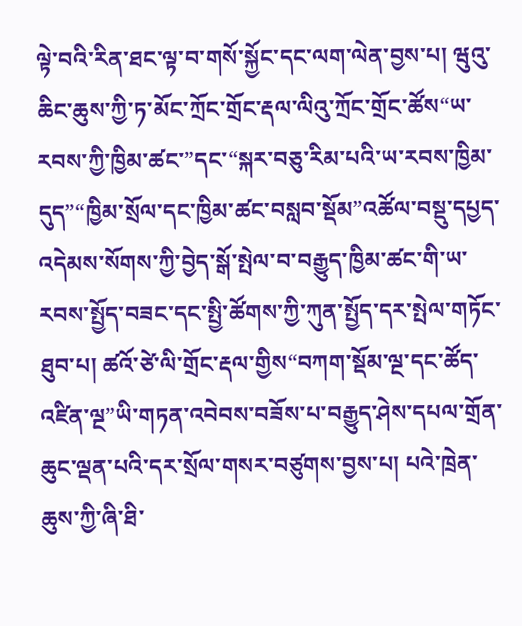ལྟེ་བའི་རིན་ཐང་ལྟ་བ་གསོ་སྐྱོང་དང་ལག་ལེན་བྱས་པ། ཝུའུ་ཆིང་ཆུས་ཀྱི་ཏ་མོང་ཀྲོང་གྲོང་རྡལ་ལིའུ་ཀྲོང་གྲོང་ཚོས“ཡ་རབས་ཀྱི་ཁྱིམ་ཚང་”དང་“སྐར་བཅུ་རིམ་པའི་ཡ་རབས་ཁྱིམ་དུད”“ཁྱིམ་སྲོལ་དང་ཁྱིམ་ཚང་བསླབ་སྡོམ”འཚོལ་བསྡུ་དཔྱད་འདེམས་སོགས་ཀྱི་བྱེད་སྒོ་སྤེལ་བ་བརྒྱུད་ཁྱིམ་ཚང་གི་ཡ་རབས་སྤྱོད་བཟང་དང་སྤྱི་ཚོགས་ཀྱི་ཀུན་སྤྱོད་དར་སྤེལ་གཏོང་ཐུབ་པ། ཚའོ་ཙེ་ལི་གྲོང་རྡལ་གྱིས“བཀག་སྡོམ་ལྔ་དང་ཚོད་འཛིན་ལྔ”ཡི་གཏན་འབེབས་བཟོས་པ་བརྒྱུད་ཤེས་དཔལ་གྲོན་ཆུང་ལྡན་པའི་དར་སྲོལ་གསར་བཙུགས་བྱས་པ། པའེ་ཁྲེན་ཆུས་ཀྱི་ཞི་ཐི་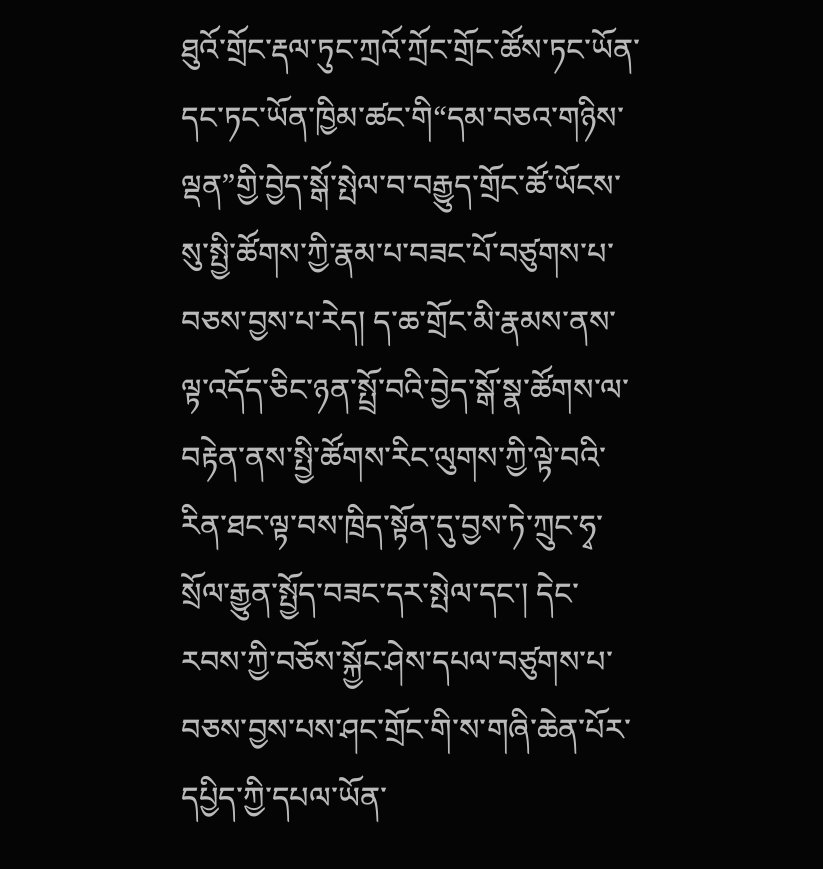ཐུའོ་གྲོང་རྡལ་ཏུང་ཀྲའོ་ཀྲོང་གྲོང་ཚོས་ཏང་ཡོན་དང་ཏང་ཡོན་ཁྱིམ་ཚང་གི“དམ་བཅའ་གཉིས་ལྡན”གྱི་བྱེད་སྒོ་སྤེལ་བ་བརྒྱུད་གྲོང་ཚོ་ཡོངས་སུ་སྤྱི་ཚོགས་ཀྱི་རྣམ་པ་བཟང་པོ་བཙུགས་པ་བཅས་བྱས་པ་རེད། ད་ཆ་གྲོང་མི་རྣམས་ནས་ལྟ་འདོད་ཅིང་ཉན་སྤྲོ་བའི་བྱེད་སྒོ་སྣ་ཚོགས་ལ་བརྟེན་ནས་སྤྱི་ཚོགས་རིང་ལུགས་ཀྱི་ལྟེ་བའི་རིན་ཐང་ལྟ་བས་ཁྲིད་སྟོན་དུ་བྱས་ཏེ་ཀྲུང་ཧྭ་སྲོལ་རྒྱུན་སྤྱོད་བཟང་དར་སྤེལ་དང་། དེང་རབས་ཀྱི་བཅོས་སྐྱོང་ཤེས་དཔལ་བཙུགས་པ་བཅས་བྱས་པས་ཤང་གྲོང་གི་ས་གཞི་ཆེན་པོར་དཔྱིད་ཀྱི་དཔལ་ཡོན་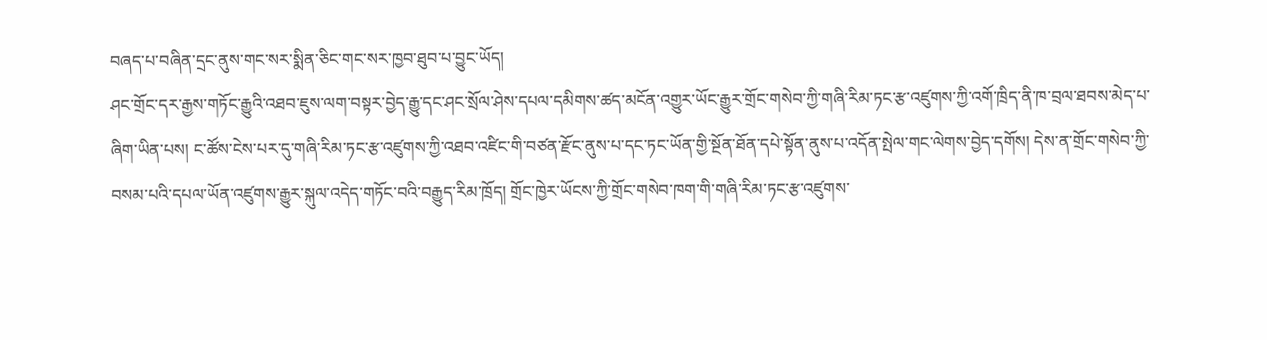བཞད་པ་བཞིན་དྲང་ནུས་གང་སར་སྨིན་ཅིང་གང་སར་ཁྱབ་ཐུབ་པ་བྱུང་ཡོད།
ཤང་གྲོང་དར་རྒྱས་གཏོང་རྒྱུའི་འཐབ་ཇུས་ལག་བསྟར་བྱེད་རྒྱུ་དང་ཤང་སྲོལ་ཤེས་དཔལ་དམིགས་ཚད་མངོན་འགྱུར་ཡོང་རྒྱུར་གྲོང་གསེབ་ཀྱི་གཞི་རིམ་ཏང་རྩ་འཛུགས་ཀྱི་འགོ་ཁྲིད་ནི་ཁ་བྲལ་ཐབས་མེད་པ་ཞིག་ཡིན་པས། ང་ཚོས་ངེས་པར་དུ་གཞི་རིམ་ཏང་རྩ་འཛུགས་ཀྱི་འཐབ་འཛིང་གི་བཙན་རྫོང་ནུས་པ་དང་ཏང་ཡོན་གྱི་སྔོན་ཐོན་དཔེ་སྟོན་ནུས་པ་འདོན་སྤེལ་གང་ལེགས་བྱེད་དགོས། དེས་ན་གྲོང་གསེབ་ཀྱི་བསམ་པའི་དཔལ་ཡོན་འཛུགས་རྒྱུར་སྐུལ་འདེད་གཏོང་བའི་བརྒྱུད་རིམ་ཁྲོད། གྲོང་ཁྱེར་ཡོངས་ཀྱི་གྲོང་གསེབ་ཁག་གི་གཞི་རིམ་ཏང་རྩ་འཛུགས་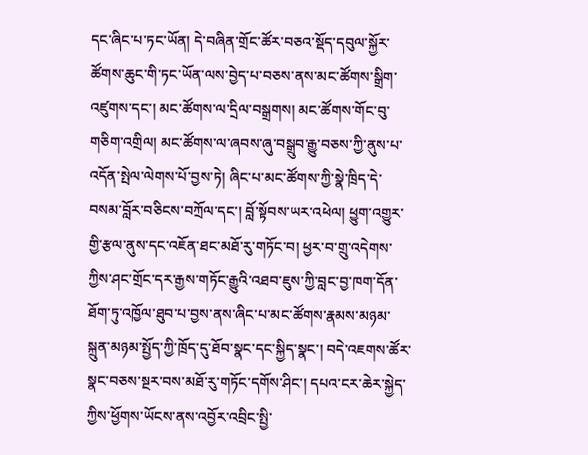དང་ཞིང་པ་ཏང་ཡོན། དེ་བཞིན་གྲོང་ཚོར་བཅའ་སྡོད་དབུལ་སྐྱོར་ཚོགས་ཆུང་གི་ཏང་ཡོན་ལས་བྱེད་པ་བཅས་ནས་མང་ཚོགས་སྒྲིག་འཛུགས་དང་། མང་ཚོགས་ལ་དྲིལ་བསྒྲགས། མང་ཚོགས་གོང་བུ་གཅིག་འགྲིལ། མང་ཚོགས་ལ་ཞབས་ཞུ་བསྒྲུབ་རྒྱུ་བཅས་ཀྱི་ནུས་པ་འདོན་སྤེལ་ལེགས་པོ་བྱས་ཏེ། ཞིང་པ་མང་ཚོགས་ཀྱི་སྣེ་ཁྲིད་དེ་བསམ་བློར་བཅིངས་བཀྲོལ་དང་། བློ་སྟོབས་ཡར་འཕེལ། ཕྱུག་འགྱུར་གྱི་རྩལ་ནུས་དང་འཇོན་ཐང་མཐོ་རུ་གཏོང་བ། ཕྱར་བ་གྲུ་འདེགས་ཀྱིས་ཤང་གྲོང་དར་རྒྱས་གཏོང་རྒྱུའི་འཐབ་ཇུས་ཀྱི་བླང་བྱ་ཁག་དོན་ཐོག་ཏུ་འཁྱོལ་ཐུབ་པ་བྱས་ནས་ཞིང་པ་མང་ཚོགས་རྣམས་མཉམ་སྐྲུན་མཉམ་སྤྱོད་ཀྱི་ཁྲོད་དུ་ཐོབ་སྣང་དང་སྐྱིད་སྣང་། བདེ་འཇགས་ཚོར་སྣང་བཅས་སྔར་བས་མཐོ་རུ་གཏོང་དགོས་ཤིང་། དཔའ་ངར་ཆེར་སྐྱེད་ཀྱིས་ཕྱོགས་ཡོངས་ནས་འབྱོར་འབྲིང་སྤྱི་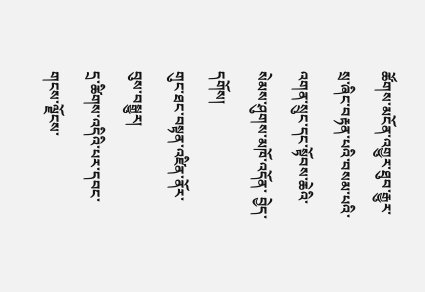ཚོགས་མངོན་འགྱུར་ཐུབ་རྒྱུར་སྲ་ཞིང་བརྟན་པའི་བསམ་པའི་འགན་སྲུང་དང་སྟོབས་ཆེའི་སེམས་ཤུགས་མཁོ་འདོན་ བྱེད་དགོས།
གུང་ཐང་བསྟན་འཛིན་ནོར་བུས་བསྒྱུར།
དྲ་ཚིགས་འདིའི་པར་དབང་གངས་ལྗོངས་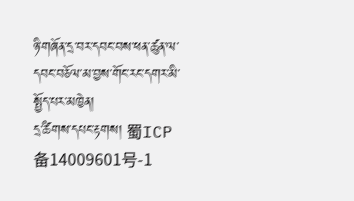ཉི་གཞོན་དྲ་བར་དབང་བས་ཕན་ཚུན་ལ་དབང་བཅོལ་མ་བྱས་གོང་རང་དགར་མི་སྤྱོད་པར་མཁྱེན།
དྲ་ཚིགས་དཔང་རྟགས། 蜀ICP备14009601号-1